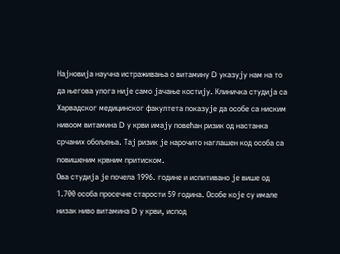Најновија научна истраживања о витамину D указују нам на то да његова улога није само јачање костију. Клиничка студија са Харвадског медицинског факултета показује да особе са ниским нивоом витамина D у крви имају повећан ризик од настанка срчаних обољења. Тај ризик је нарочито наглашен код особа са повишеним крвним притиском.
Ова студија је почела 1996. године и испитивано је више од 1.700 особа просечне старости 59 година. Особе које су имале низак ниво витамина D у крви, испод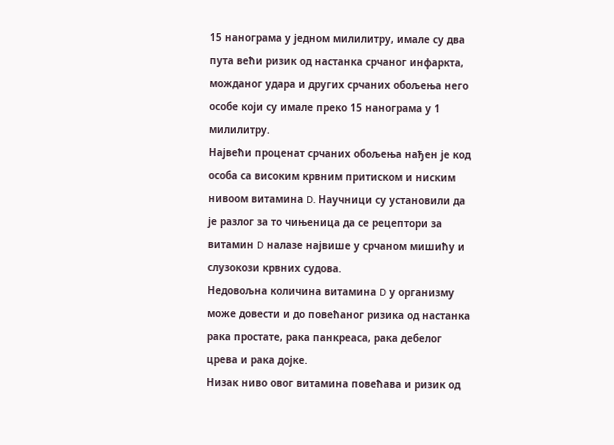15 нанограма у једном милилитру, имале су два пута већи ризик од настанка срчаног инфаркта, можданог удара и других срчаних обољења него особе који су имале преко 15 нанограма у 1 милилитру.
Највећи проценат срчаних обољења нађен је код особа са високим крвним притиском и ниским нивоом витамина D. Научници су установили да је разлог за то чињеница да се рецептори за витамин D налазе највише у срчаном мишићу и слузокози крвних судова.
Недовољна количина витамина D у организму може довести и до повећаног ризика од настанка рака простате, рака панкреаса, рака дебелог црева и рака дојке.
Низак ниво овог витамина повећава и ризик од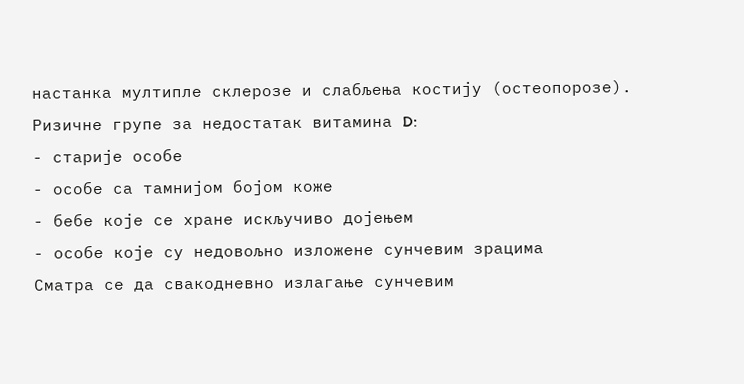настанка мултипле склерозе и слабљења костију (остеопорозе).
Ризичне групе за недостатак витамина D:
- старије особе
- особе са тамнијом бојом коже
- бебе које се хране искључиво дојењем
- особе које су недовољно изложене сунчевим зрацима
Сматра се да свакодневно излагање сунчевим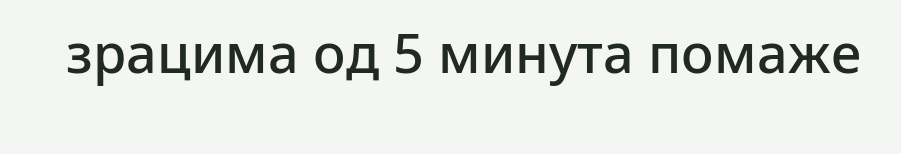зрацима од 5 минута помаже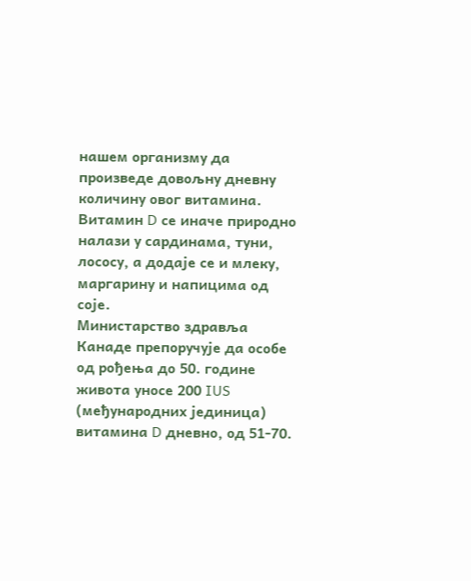нашем организму да произведе довољну дневну количину овог витамина. Витамин D се иначе природно налази у сардинама, туни, лососу, а додаје се и млеку, маргарину и напицима од соје.
Министарство здравља Канаде препоручује да особе од рођења до 50. године живота уносе 200 IUS (међународних јединица) витамина D дневно, од 51-70.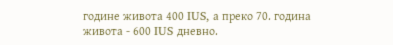године живота 400 IUS, а преко 70. година живота - 600 IUS дневно.